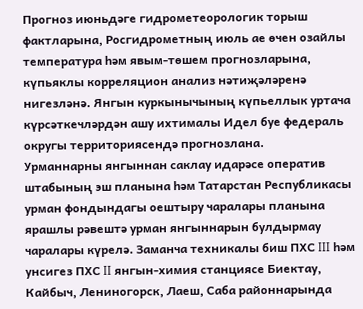Прогноз июньдәге гидрометеорологик торыш фактларына, Росгидрометның июль ае өчен озайлы температура һәм явым-төшем прогнозларына, күпьяклы корреляцион анализ нәтиҗәләренә нигезләнә. Янгын куркынычының күпьеллык уртача күрсәткечләрдән ашу ихтималы Идел буе федераль округы территориясендә прогнозлана.
Урманнарны янгыннан саклау идарәсе оператив штабының эш планына һәм Татарстан Республикасы урман фондындагы оештыру чаралары планына ярашлы рәвештә урман янгыннарын булдырмау чаралары күрелә. Заманча техникалы биш ПХС III һәм унсигез ПХС II янгын-химия станциясе Биектау, Кайбыч, Лениногорск, Лаеш, Саба районнарында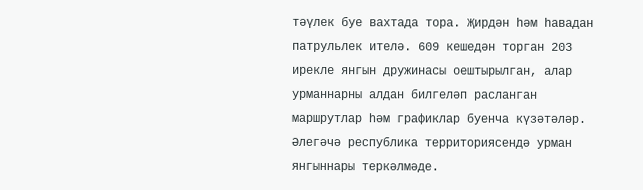тәүлек буе вахтада тора. Җирдән һәм һавадан патрульлек ителә. 609 кешедән торган 203 ирекле янгын дружинасы оештырылган, алар урманнарны алдан билгеләп расланган маршрутлар һәм графиклар буенча күзәтәләр.
Әлегәчә республика территориясендә урман янгыннары теркәлмәде.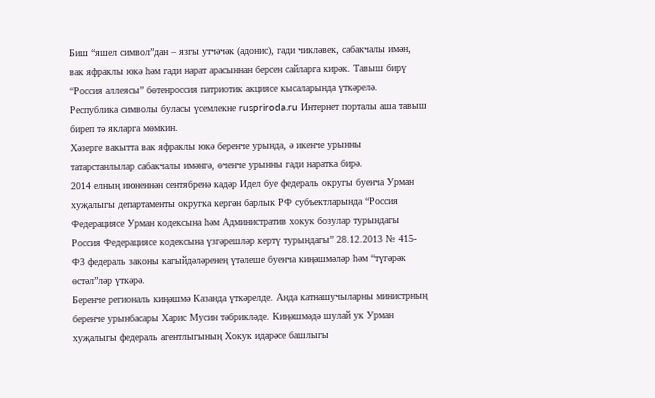Биш “яшел символ”дан – язгы утчәчәк (адонис), гади чикләвек, сабакчалы имән, вак яфраклы юкә һәм гади нарат арасыннан берсен сайларга кирәк. Тавыш бирү “Россия аллеясы” бөтенроссия патриотик акциясе кысаларында үткәрелә. Республика символы буласы үсемлекне ruspriroda.ru Интернет порталы аша тавыш биреп тә якларга мөмкин.
Хәзерге вакытта вак яфраклы юкә беренче урында, ә икенче урынны татарстанлылар сабакчалы имәнгә, өченче урынны гади наратка бирә.
2014 елның июненнән сентябренә кадәр Идел буе федераль округы буенча Урман хуҗалыгы департаменты округка кергән барлык РФ субъектларында “Россия Федерациясе Урман кодексына һәм Административ хокук бозулар турындагы Россия Федерациясе кодексына үзгәрешләр кертү турындагы” 28.12.2013 № 415-ФЗ федераль законы кагыйдәләренең үтәлеше буенча киңәшмәләр һәм “түгәрәк өстәл”ләр үткәрә.
Беренче региональ киңәшмә Казанда үткәрелде. Анда катнашучыларны министрның беренче урынбасары Харис Мусин тәбрикләде. Киңәшмәдә шулай ук Урман хуҗалыгы федераль агентлыгының Хокук идарәсе башлыгы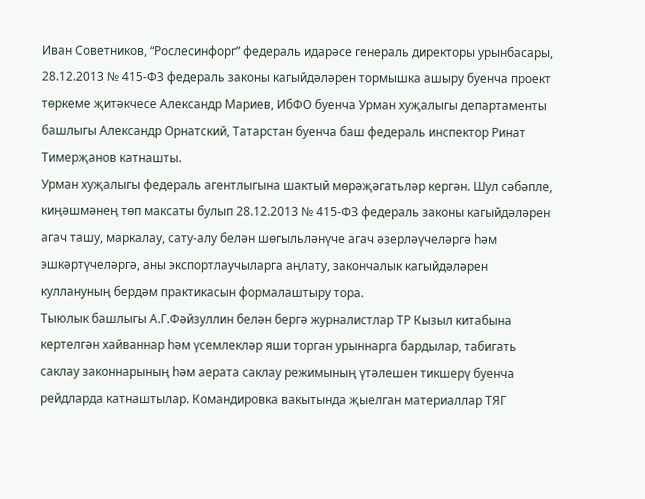Иван Советников, “Рослесинфорг” федераль идарәсе генераль директоры урынбасары, 28.12.2013 № 415-ФЗ федераль законы кагыйдәләрен тормышка ашыру буенча проект төркеме җитәкчесе Александр Мариев, ИбФО буенча Урман хуҗалыгы департаменты башлыгы Александр Орнатский, Татарстан буенча баш федераль инспектор Ринат Тимерҗанов катнашты.
Урман хуҗалыгы федераль агентлыгына шактый мөрәҗәгатьләр кергән. Шул сәбәпле, киңәшмәнең төп максаты булып 28.12.2013 № 415-ФЗ федераль законы кагыйдәләрен агач ташу, маркалау, сату-алу белән шөгыльләнүче агач әзерләүчеләргә һәм эшкәртүчеләргә, аны экспортлаучыларга аңлату, закончалык кагыйдәләрен куллануның бердәм практикасын формалаштыру тора.
Тыюлык башлыгы А.Г.Фәйзуллин белән бергә журналистлар ТР Кызыл китабына кертелгән хайваннар һәм үсемлекләр яши торган урыннарга бардылар, табигать саклау законнарының һәм аерата саклау режимының үтәлешен тикшерү буенча рейдларда катнаштылар. Командировка вакытында җыелган материаллар ТЯГ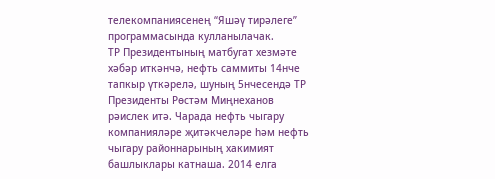телекомпаниясенең “Яшәү тирәлеге” программасында кулланылачак.
ТР Президентының матбугат хезмәте хәбәр иткәнчә, нефть саммиты 14нче тапкыр үткәрелә, шуның 5нчесендә ТР Президенты Рөстәм Миңнеханов рәислек итә. Чарада нефть чыгару компанияләре җитәкчеләре һәм нефть чыгару районнарының хакимият башлыклары катнаша. 2014 елга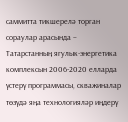саммитта тикшерелә торган сораулар арасында – Татарстанның ягулык-энергетика комплексын 2006-2020 елларда үстерү программасы, скважиналар төзүдә яңа технологияләр иңдерү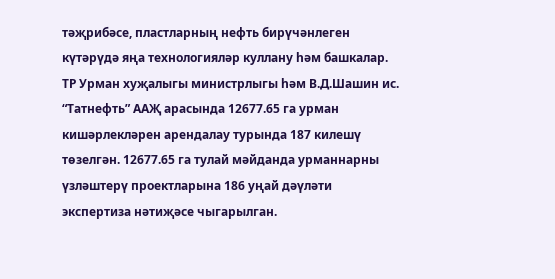тәҗрибәсе, пластларның нефть бирүчәнлеген күтәрүдә яңа технологияләр куллану һәм башкалар.
ТР Урман хуҗалыгы министрлыгы һәм В.Д.Шашин ис. “Татнефть” ААҖ арасында 12677.65 га урман кишәрлекләрен арендалау турында 187 килешү төзелгән. 12677.65 га тулай мәйданда урманнарны үзләштерү проектларына 186 уңай дәүләти экспертиза нәтиҗәсе чыгарылган.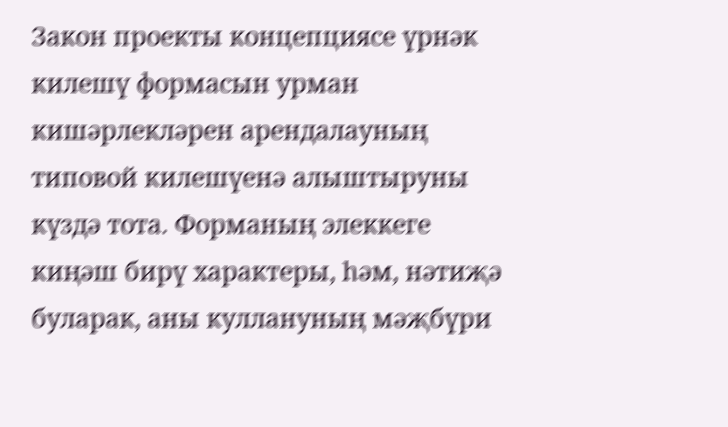Закон проекты концепциясе үрнәк килешү формасын урман кишәрлекләрен арендалауның типовой килешүенә алыштыруны күздә тота. Форманың элеккеге киңәш бирү характеры, һәм, нәтиҗә буларак, аны куллануның мәҗбүри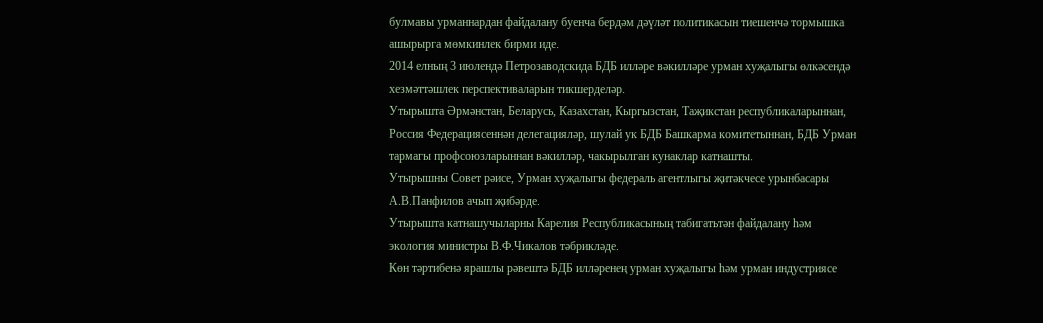булмавы урманнардан файдалану буенча бердәм дәүләт политикасын тиешенчә тормышка ашырырга мөмкинлек бирми иде.
2014 елның 3 июлендә Петрозаводскида БДБ илләре вәкилләре урман хуҗалыгы өлкәсендә хезмәттәшлек перспективаларын тикшерделәр.
Утырышта Әрмәнстан, Беларусь, Казахстан, Кыргызстан, Таҗикстан республикаларыннан, Россия Федерациясеннән делегацияләр, шулай ук БДБ Башкарма комитетыннан, БДБ Урман тармагы профсоюзларыннан вәкилләр, чакырылган кунаклар катнашты.
Утырышны Совет рәисе, Урман хуҗалыгы федераль агентлыгы җитәкчесе урынбасары А.В.Панфилов ачып җибәрде.
Утырышта катнашучыларны Карелия Республикасының табигатьтән файдалану һәм экология министры В.Ф.Чикалов тәбрикләде.
Көн тәртибенә ярашлы рәвештә БДБ илләренең урман хуҗалыгы һәм урман индустриясе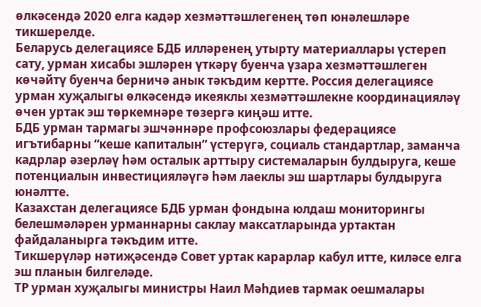өлкәсендә 2020 елга кадәр хезмәттәшлегенең төп юнәлешләре тикшерелде.
Беларусь делегациясе БДБ илләренең утырту материаллары үстереп сату, урман хисабы эшләрен үткәрү буенча үзара хезмәттәшлеген көчәйтү буенча берничә анык тәкъдим кертте. Россия делегациясе урман хуҗалыгы өлкәсендә икеяклы хезмәттәшлекне координацияләү өчен уртак эш төркемнәре төзергә киңәш итте.
БДБ урман тармагы эшчәннәре профсоюзлары федерациясе игътибарны “кеше капиталын” үстерүгә, социаль стандартлар, заманча кадрлар әзерләү һәм осталык арттыру системаларын булдыруга, кеше потенциалын инвестицияләүгә һәм лаеклы эш шартлары булдыруга юнәлтте.
Казахстан делегациясе БДБ урман фондына юлдаш мониторингы белешмәләрен урманнарны саклау максатларында уртактан файдаланырга тәкъдим итте.
Тикшерүләр нәтиҗәсендә Совет уртак карарлар кабул итте, киләсе елга эш планын билгеләде.
ТР урман хуҗалыгы министры Наил Мәһдиев тармак оешмалары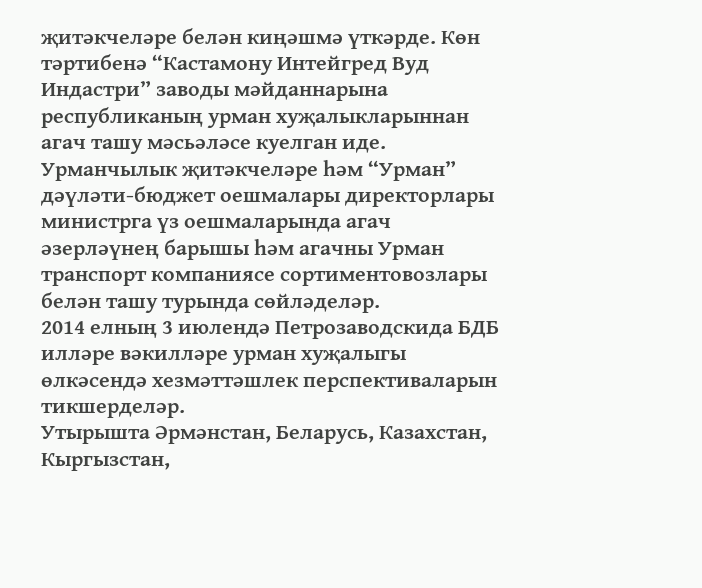җитәкчеләре белән киңәшмә үткәрде. Көн тәртибенә “Кастамону Интейгред Вуд Индастри” заводы мәйданнарына республиканың урман хуҗалыкларыннан агач ташу мәсьәләсе куелган иде.
Урманчылык җитәкчеләре һәм “Урман” дәүләти-бюджет оешмалары директорлары министрга үз оешмаларында агач әзерләүнең барышы һәм агачны Урман транспорт компаниясе сортиментовозлары белән ташу турында сөйләделәр.
2014 елның 3 июлендә Петрозаводскида БДБ илләре вәкилләре урман хуҗалыгы өлкәсендә хезмәттәшлек перспективаларын тикшерделәр.
Утырышта Әрмәнстан, Беларусь, Казахстан, Кыргызстан,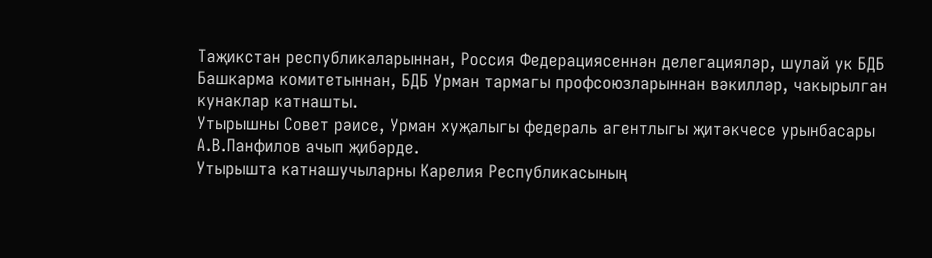Таҗикстан республикаларыннан, Россия Федерациясеннән делегацияләр, шулай ук БДБ Башкарма комитетыннан, БДБ Урман тармагы профсоюзларыннан вәкилләр, чакырылган кунаклар катнашты.
Утырышны Совет рәисе, Урман хуҗалыгы федераль агентлыгы җитәкчесе урынбасары А.В.Панфилов ачып җибәрде.
Утырышта катнашучыларны Карелия Республикасының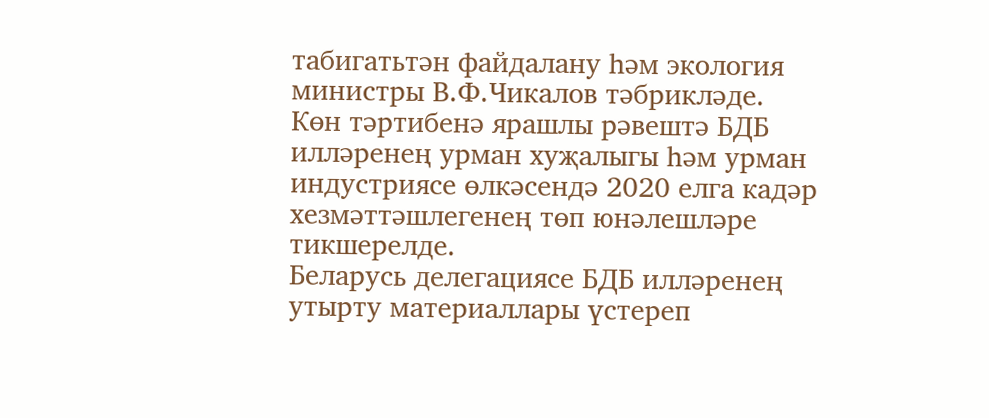табигатьтән файдалану һәм экология министры В.Ф.Чикалов тәбрикләде.
Көн тәртибенә ярашлы рәвештә БДБ илләренең урман хуҗалыгы һәм урман индустриясе өлкәсендә 2020 елга кадәр хезмәттәшлегенең төп юнәлешләре тикшерелде.
Беларусь делегациясе БДБ илләренең утырту материаллары үстереп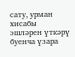сату, урман хисабы эшләрен үткәрү буенча үзара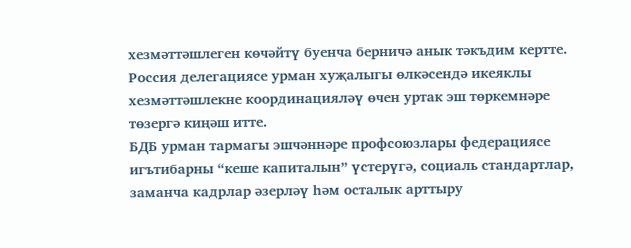хезмәттәшлеген көчәйтү буенча берничә анык тәкъдим кертте. Россия делегациясе урман хуҗалыгы өлкәсендә икеяклы хезмәттәшлекне координацияләү өчен уртак эш төркемнәре төзергә киңәш итте.
БДБ урман тармагы эшчәннәре профсоюзлары федерациясе игътибарны “кеше капиталын” үстерүгә, социаль стандартлар, заманча кадрлар әзерләү һәм осталык арттыру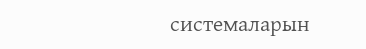системаларын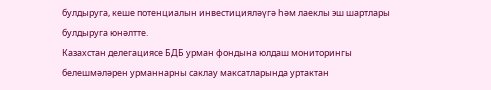булдыруга, кеше потенциалын инвестицияләүгә һәм лаеклы эш шартлары булдыруга юнәлтте.
Казахстан делегациясе БДБ урман фондына юлдаш мониторингы белешмәләрен урманнарны саклау максатларында уртактан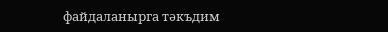файдаланырга тәкъдим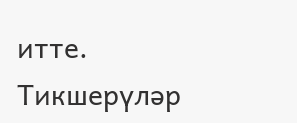итте.
Тикшерүләр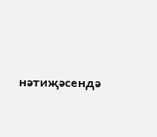нәтиҗәсендә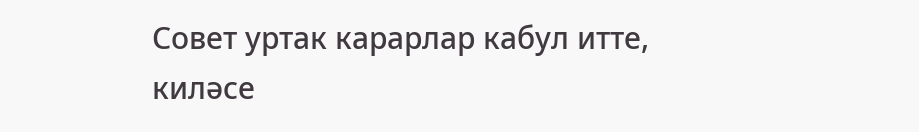Совет уртак карарлар кабул итте, киләсе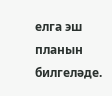елга эш планын билгеләде.